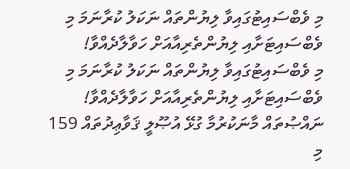މި ވެބްސައިޓުގައިވާ ލިޔުންތައް ނަކަލު ކުރާނަމަ މި ވެބްސައިޓަށާއި ލިޔުންތެރިއާއަށް ހަވާލާދެއްވާ!
މި ވެބްސައިޓުގައިވާ ލިޔުންތައް ނަކަލު ކުރާނަމަ މި ވެބްސައިޓަށާއި ލިޔުންތެރިއާއަށް ހަވާލާދެއްވާ!
ނައްޞުތައް މާނަކުރުމާ ގުޅޭ އުޞޫލީ ޤަވާޢިދުތައް 159
މި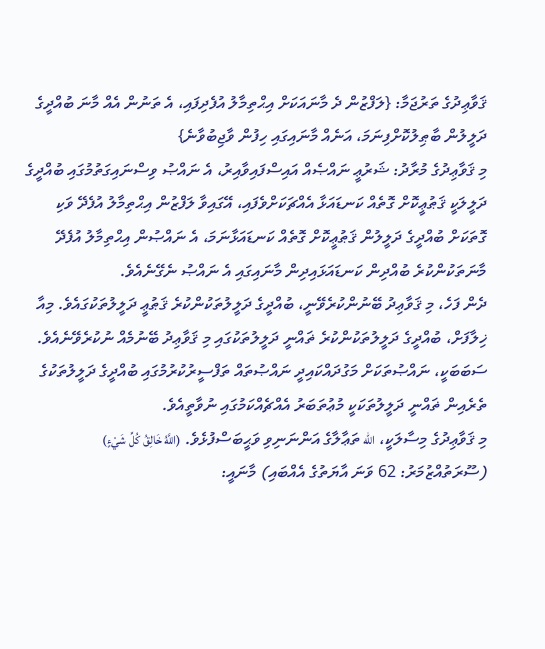ޤަވާޢިދުގެ ތަރުޖަމާ: {ލަފްޒުން ދެ މާނައަކަށް އިޙްތިމާލު އުފެދިފައި، އެ ތަނުން އެއް މާނަ ބުއްދީގެ ދަލީލުން ބާޠިލުކޮށްފިނަމަ، އަނެއް މާނައިގައި ހިފުން ވާޖިބުވާނެ}
މި ޤަވާޢިދުގެ މުރާދު: ޝަރުޢީ ނައްޞެއް އައިސްފައިވާއިރު، އެ ނައްޞު ވިސްނައިގަތުމުގައި ބުއްދީގެ ދަލީލަކީ ޤަޠުޢީކޮށް ގޮތެއް ކަނޑައަޅާ އެއްޗަކަށްވެފައި، އޭގައިވާ ލަފްޒުން އިޙްތިމާލު އުފެދޭ ވަކި ގޮތަކަށް ބުއްދީގެ ދަލީލުން ޤަޠުޢީކޮށް ގޮތެއް ކަނޑައަޅާނަމަ، އެ ނައްޞުން އިޙްތިމާލު އުފެދޭ މާނަތަކުންކުރެ ބުއްދިން ކަނޑައަޅައިދިން މާނައިގައި އެ ނައްޞު ނެގޭނެއެވެ.
ދެން ފަހެ، މި ޤަވާޢިދު ބޭނުންކުރެވޭނީ، ބުއްދީގެ ދަލީލުތަކުންކުރެ ޤަޠުޢީ ދަލީލުތަކުގައެވެ. މިއާ ޚިލާފަށް، ބުއްދީގެ ދަލީލުތަކުންކުރެ ޡައްނީ ދަލީލުތަކުގައި މި ޤަވާޢިދު ބޭނުމެއް ނުކުރެވޭނެއެވެ. ސަބަބަކީ، ނައްޞުތަކަށް މަގުދައްކައިދީ ނައްޞުތައް ތަފްސީރުކުރުމުގައި ބުއްދީގެ ދަލީލުތަކުގެ ތެރެއިން ޡައްނީ ދަލީލުތަކަކީ މުޢުތަބަރު އެއްޗެއްކަމުގައި ނުވާތީއެވެ.
މި ޤަވާޢިދުގެ މިސާލަކީ، الله ތަޢާލާގެ އަންނަނިވި ވަޙީބަސްފުޅެވެ. (اللَّهُ خَالِقُ كُلِّ شَيْءٍ) (ސޫރަތުއްޒުމަރު: 62 ވަނަ އާޔަތުގެ އެއްބައި) މާނައީ: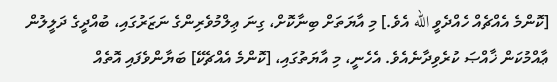[ކޮންމެ އެއްޗެއް ހެއްދެވީ الله އެވެ.] މި އާޔަތަށް ބިނާކޮށް، ގިނަ ޢިލްމުވެރިންގެ ނަޒަރުގައި، ބުއްދީގެ ދަލީލުން ޢާއްމުކަން ޚާއްޞަ ކުރެވިދާނެއެވެ. އެހެނީ، މި އާޔަތުގައި، [ކޮންމެ އެއްޗެކޭ] ބަޔާންވެފައި އޮތެއް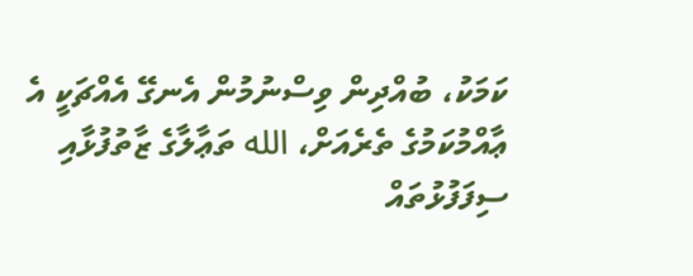ކަމަކު، ބުއްދިން ވިސްނުމުން އެނގޭ އެއްޗަކީ އެ ޢާއްމުކަމުގެ ތެރެއަށް، الله ތަޢާލާގެ ޒާތުފުޅާއި ސިފަފުޅުތައް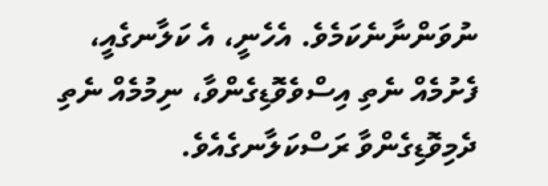ނުވަންނާނެކަމެވެ. އެހެނީ، އެ ކަލާނގެއީ، ފެށުމެއް ނެތި އިސްވެވޮޑިގެންވާ، ނިމުމެއް ނެތި ދެމިވޮޑިގެންވާ ރަސްކަލާނގެއެވެ.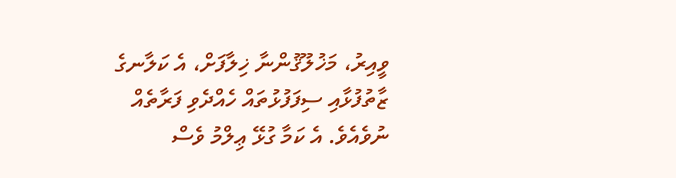ވީއިރު، މަޚުލޫޤުންނާ ޚިލާފަށް، އެ ކަލާނގެ ޒާތުފުޅާއި ސިފަފުޅުތައް ހެއްދެވި ފަރާތެއް ނުވެއެވެ. އެ ކަމާ ގުޅޭ ޢިލްމު ވެސް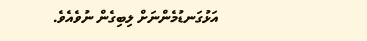އަޅުގަނޑުމެންނަށް ލިބިގެން ނުވެއެވެ.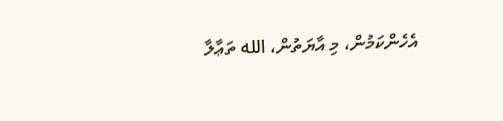އެހެންކަމުން، މި އާޔަތުން، الله ތަޢާލާ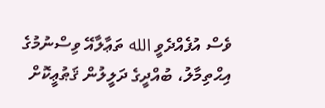ވެސް އުފެއްދެވީ الله ތަޢާލާއޭ ވިސްނުމުގެ އިޙްތިމާލު، ބުއްދީގެ ދަލީލުން ޤަޠުޢީކޮށް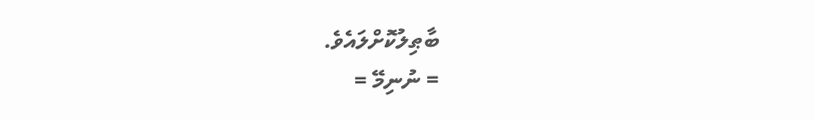ބާޠިލުކޮށްލައެވެ.
= ނުނިމޭ =